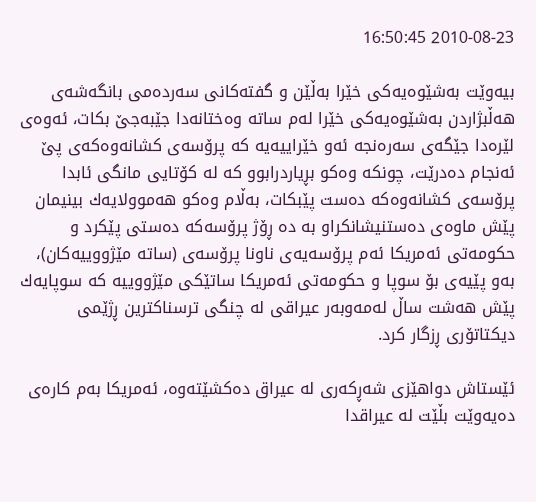2010-08-23 16:50:45

بیه‌وێت به‌شێوه‌یه‌كی خێرا به‌ڵێن و گفته‌كانی سه‌رده‌می بانگه‌شه‌ی هه‌ڵبژاردن به‌شێوه‌یه‌كی خێرا له‌م ساته‌ وه‌ختانه‌دا جێبه‌جێ بكات، ئه‌وه‌ی لێره‌دا جێگه‌ی سه‌ره‌نجه‌ ئه‌و خێراییه‌یه‌ كه‌ پرۆسه‌ی كشانه‌وه‌كه‌ی پێ ئه‌نجام ده‌درێت، چونكه‌ وه‌كو بڕیاردرابوو كه‌ له‌ كۆتایی مانگی ئابدا پرۆسه‌ی كشانه‌وه‌كه‌ ده‌ست پێبكات، به‌ڵام وه‌كو هه‌موولایه‌ك بینیمان پێش ماوه‌ی ده‌ستنیشانكراو به‌ ده‌ ڕۆژ پرۆسه‌كه‌ ده‌ستی پێكرد و حكومه‌تی ئه‌مریكا ئه‌م پرۆسه‌یه‌ی ناونا پرۆسه‌ی (ساته‌ مێژووییه‌كان)، به‌و پێیه‌ی بۆ سوپا و حكومه‌تی ئه‌مریكا ساتێكی مێژووییه‌ كه‌ سوپایه‌ك پێش هه‌شت ساڵ‌ له‌مه‌وبه‌ر عیراقی له‌ چنگی ترسناكترین ڕژێمی دیكتاتۆری ڕزگار كرد.

ئێستاش دواهێزی شه‌ڕكه‌ری له‌ عیراق ده‌كشێته‌وه‌، ئه‌مریكا به‌م كاره‌ی ده‌یه‌وێت بڵێت له‌ عیراقدا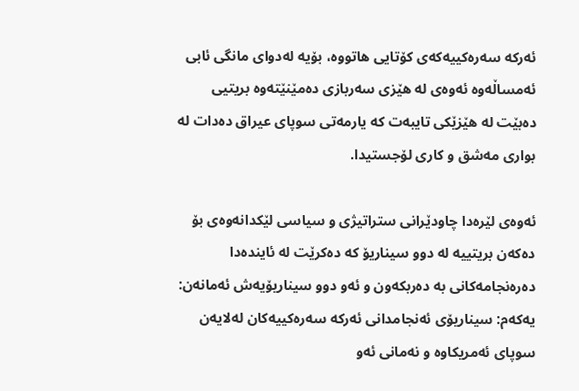ئه‌ركه‌ سه‌ره‌كییه‌كه‌ی كۆتایی هاتووه‌، بۆیه‌ له‌دوای مانگی ئابی ئه‌مساڵه‌وه‌ ئه‌وه‌ی له‌ هێزی سه‌ربازی ده‌مێنێته‌وه‌ بریتیی ده‌بێت له‌ هێزێكی تایبه‌ت كه‌ یارمه‌تی سوپای عیراق ده‌دات له‌ بواری مه‌شق و كاری لۆجستیدا.

ئه‌وه‌ی لێره‌دا چاودێرانی ستراتیژی و سیاسی لێكدانه‌وه‌ی بۆ ده‌كه‌ن بریتییه‌ له‌ دوو سیناریۆ كه‌ ده‌كرێت له‌ ئاینده‌دا ده‌ره‌نجامه‌كانی به‌ ده‌ربكه‌ون و ئه‌و دوو سیناریۆیه‌ش ئه‌مانه‌ن: یه‌كه‌م: سیناریۆی ئه‌نجامدانی ئه‌ركه‌ سه‌ره‌كییه‌كان له‌لایه‌ن سوپای ئه‌مریكاوه‌ و نه‌مانی ئه‌و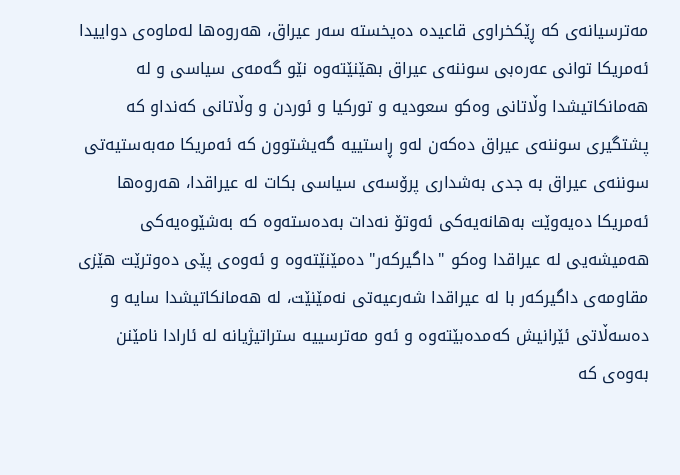مه‌ترسیانه‌ی كه‌ ڕێكخراوی قاعیده‌ ده‌یخسته‌ سه‌ر عیراق، هه‌روه‌ها له‌ماوه‌ی دواییدا ئه‌مریكا توانی عه‌ره‌بی سوننه‌ی عیراق بهێنێته‌وه‌ نێو گه‌مه‌ی سیاسی و له‌ هه‌مانكاتیشدا وڵاتانی وه‌كو سعودیه‌ و توركیا و ئوردن و وڵاتانی كه‌نداو كه‌ پشتگیری سوننه‌ی عیراق ده‌كه‌ن له‌و ڕاستییه‌ گه‌یشتوون كه‌ ئه‌مریكا مه‌به‌ستیه‌تی سوننه‌ی عیراق به‌ جدی به‌شداری پرۆسه‌ی سیاسی بكات له‌ عیراقدا، هه‌روه‌ها ئه‌مریكا ده‌یه‌وێت به‌هانه‌یه‌كی ئه‌وتۆ نه‌دات به‌ده‌سته‌وه‌ كه‌ به‌شێوه‌یه‌كی هه‌میشه‌یی له‌ عیراقدا وه‌كو "داگیركه‌ر" ده‌مێنێته‌وه‌ و ئه‌وه‌ی پێی ده‌وترێت هێزی مقاومه‌ی داگیركه‌ر با له‌ عیراقدا شه‌رعیه‌تی نه‌مێنێت، له‌ هه‌مانكاتیشدا سایه‌ و ده‌سه‌ڵاتی ئێرانیش كه‌مده‌بێته‌وه‌ و ئه‌و مه‌ترسییه‌ ستراتیژیانه‌ له‌ ئارادا نامێنن به‌وه‌ی كه‌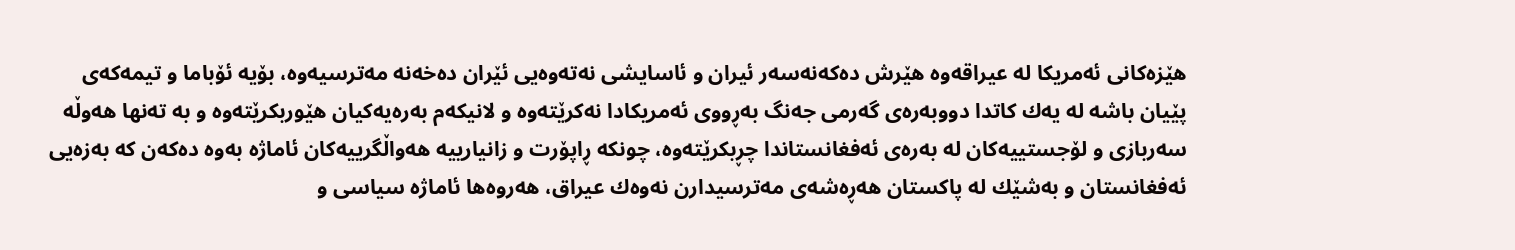هێزه‌كانی ئه‌مریكا له‌ عیراقه‌وه‌ هێرش ده‌كه‌نه‌سه‌ر ئیران و ئاسایشی نه‌ته‌وه‌یی ئێران ده‌خه‌نه‌ مه‌ترسیه‌وه‌، بۆیه‌ ئۆباما و تیمه‌كه‌ی پێیان باشه‌ له‌ یه‌ك كاتدا دووبه‌ره‌ی گه‌رمی جه‌نگ به‌ڕووی ئه‌مریكادا نه‌كرێته‌وه‌ و لانیكه‌م به‌ره‌یه‌كیان هێوربكرێته‌وه‌ و به‌ ته‌نها هه‌وڵه‌ سه‌ربازی و لۆجستییه‌كان له‌ به‌ره‌ی ئه‌فغانستاندا چڕبكرێته‌وه‌، چونكه‌ ڕاپۆرت و زانیارییه‌ هه‌واڵگرییه‌كان ئاماژه‌ به‌وه‌ ده‌كه‌ن كه‌ به‌زه‌یی ئه‌فغانستان و به‌شێك له‌ پاكستان هه‌ڕه‌شه‌ی مه‌ترسیدارن نه‌وه‌ك عیراق، هه‌روه‌ها ئاماژه‌ سیاسی و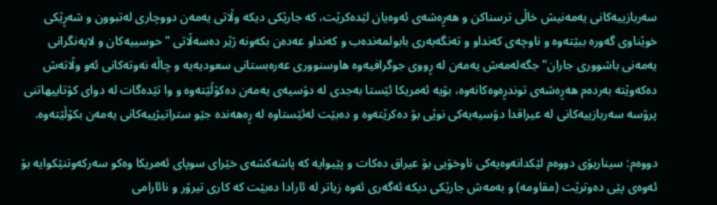سه‌ربازییه‌كانی یه‌مه‌نیش خاڵی ترسناكن و هه‌ڕه‌شه‌ی ئه‌وه‌یان لێده‌كرێت، كه‌ جارێكی دیكه‌ وڵاتی یه‌مه‌ن دووچاری له‌تبوون و شه‌ڕێكی خوێناوی گه‌وره‌ ببێته‌وه‌ و ناوچه‌ی كه‌نداو و ته‌نگه‌به‌ری بابولمه‌نده‌ب و كه‌نداو عه‌ده‌ن بكه‌ونه‌ ژێر ده‌سه‌ڵاتی "حوسییه‌كان و لایه‌نگرانی یه‌مه‌نی باشووری جاران" جگه‌له‌مه‌ش یه‌مه‌ن له‌ ڕووی جوگرافیه‌وه‌ هاوسنووری عه‌ره‌بستانی سعودیه‌یه‌ و چاڵه‌ نه‌وته‌كانی ئه‌و وڵاته‌ش ده‌كه‌وێته‌ به‌رده‌م هه‌ڕه‌شه‌ی توندڕه‌وه‌كانه‌وه‌، بۆیه‌ ئه‌مریكا ئێستا به‌جدی له‌ دۆسیه‌ی یه‌مه‌ن ده‌كۆڵێته‌وه‌ و وا تێده‌گات له‌ دوای كۆتاییهاتنی پرۆسه‌ سه‌ربازییه‌كانی له‌ عیراقدا دۆسیه‌یه‌كی نوێی بۆ ده‌كرێته‌وه‌ و ده‌بێت له‌ئێستاوه‌ له‌ ڕه‌هه‌نده‌ جێو ستراتیژییه‌كانی یه‌مه‌ن بكۆڵێته‌وه‌.

دووه‌م: سیناریۆی دووه‌م لێكدانه‌وه‌یه‌كی ناوخۆیی بۆ عیراق ده‌كات و پێیوایه‌ كه‌ پاشه‌كشه‌ی خێرای سوپای ئه‌مریكا وه‌كو سه‌ركه‌وتنێكوایه‌ بۆ ئه‌وه‌ی پێی ده‌وترێت (مقاومه‌) و به‌مه‌ش جارێكی دیكه‌ ئه‌گه‌ری ئه‌وه‌ زیاتر له‌ ئارادا ده‌بێت كه‌ كاری تیرۆر و نائارامی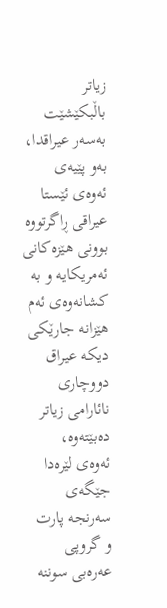زیاتر باڵبكێشێت به‌سه‌ر عیراقدا، به‌و پێیه‌ی ئه‌وه‌ی ئێستا عیراقی ڕاگرتووه‌ بوونی هێزه‌كانی ئه‌مریكایه‌ و به‌ كشانه‌وه‌ی ئه‌م هێزانه‌ جارێكی دیكه‌ عیراق دووچاری نائارامی زیاتر ده‌بێته‌وه‌، ئه‌وه‌ی لێره‌دا جێگه‌ی سه‌رنجه‌ پارت و گروپی عه‌ره‌بی سوننه‌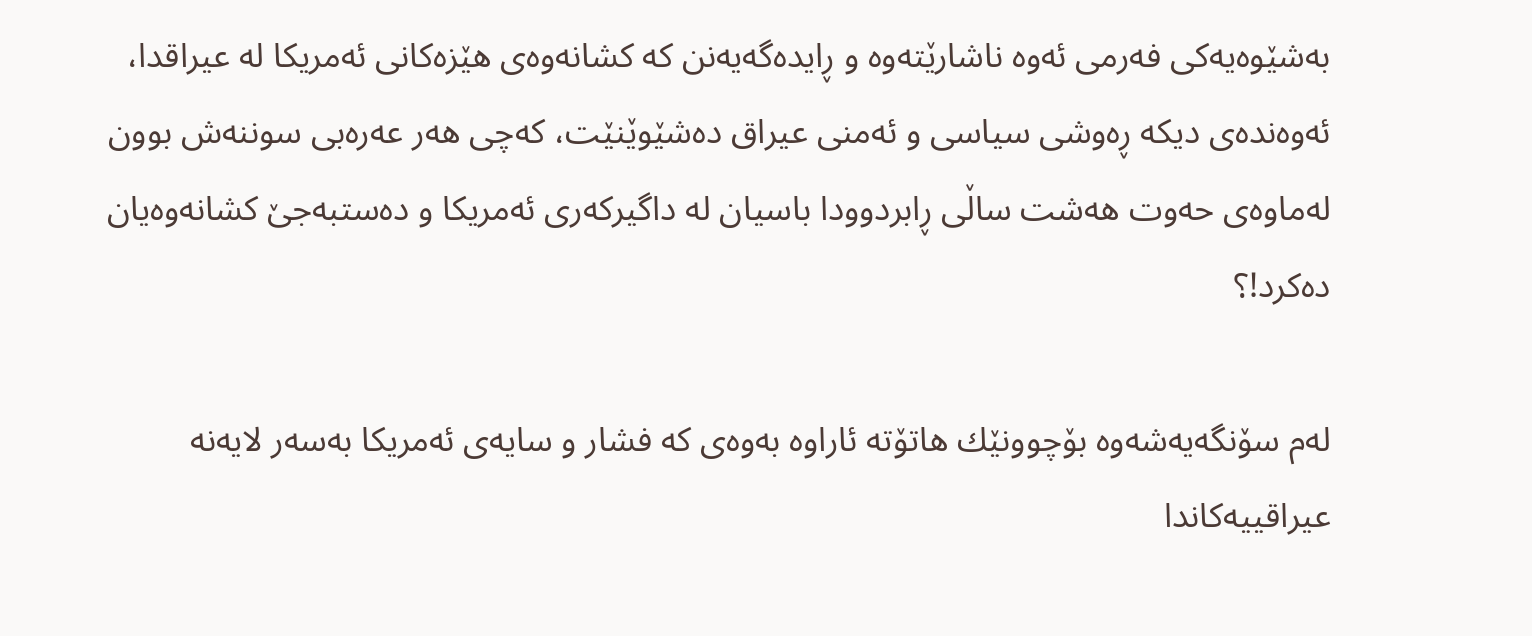به‌شێوه‌یه‌كی فه‌رمی ئه‌وه‌ ناشارێته‌وه‌ و ڕایده‌گه‌یه‌نن كه‌ كشانه‌وه‌ی هێزه‌كانی ئه‌مریكا له‌ عیراقدا، ئه‌وه‌نده‌ی دیكه‌ ڕه‌وشی سیاسی و ئه‌منی عیراق ده‌شێوێنێت، كه‌چی هه‌ر عه‌ره‌بی سوننه‌ش بوون له‌ماوه‌ی حه‌وت هه‌شت ساڵی ڕابردوودا باسیان له‌ داگیركه‌ری ئه‌مریكا و ده‌ستبه‌جێ كشانه‌وه‌یان ده‌كرد!؟

له‌م سۆنگه‌یه‌شه‌وه‌ بۆچوونێك هاتۆته‌ ئاراوه‌ به‌وه‌ی كه‌ فشار و سایه‌ی ئه‌مریكا به‌سه‌ر لایه‌نه‌ عیراقییه‌كاندا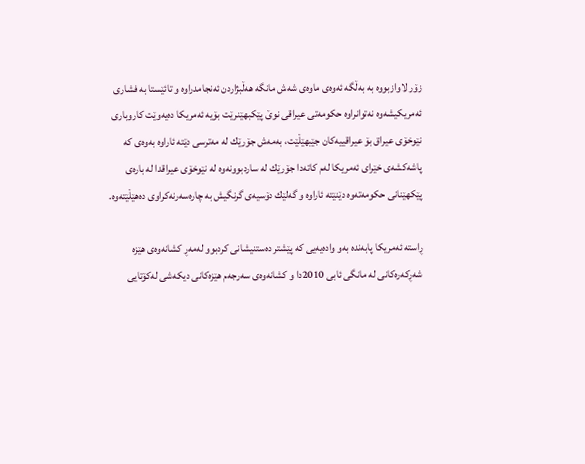زۆر لاوازبووه‌ به‌ به‌ڵگه‌ ئه‌وه‌ی ماوه‌ی شه‌ش مانگه‌ هه‌ڵبژاردن ئه‌نجامدراوه‌ و تائێستا به‌ فشاری ئه‌مریكیشه‌وه‌ نه‌توانراوه‌ حكومه‌تی عیراقی نوێ پێكبهێنرێت بۆیه‌ ئه‌مریكا ده‌یه‌وێت كاروباری نێوخۆی عیراق بۆ عیراقییه‌كان جێبهێڵێت، به‌مه‌ش جۆرێك له‌ مه‌ترسی دێته‌ ئاراوه‌ به‌وه‌ی كه‌ پاشه‌كشه‌ی خێرای ئه‌مریكا له‌م كاته‌دا جۆرێك له‌ ساردبوونه‌وه‌ له‌ نێوخۆی عیراقدا له‌ باره‌ی پێكهێنانی حكومه‌ته‌وه‌ دێنێته‌ ئاراوه‌ و گه‌لێك دۆسیه‌ی گرنگیش به‌ چاره‌سه‌رنه‌كراوی ده‌هێڵێته‌وه‌.

ڕاسته‌ ئه‌مریكا پابه‌نده‌ به‌و واده‌یه‌یی كه‌ پێشتر ده‌ستنیشانی كردبوو له‌مه‌ڕ كشانه‌وه‌ی هێزه‌ شه‌ڕكه‌ره‌كانی له‌ مانگی ئابی 2010دا و كشانه‌وه‌ی سه‌رجه‌م هێزه‌كانی دیكه‌شی له‌كۆتایی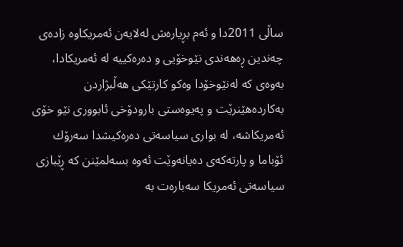ساڵی 2011دا و ئه‌م بڕیاره‌ش له‌لایه‌ن ئه‌مریكاوه‌ زاده‌ی چه‌ندین ڕه‌هه‌ندی نێوخۆیی و ده‌ره‌كییه‌ له‌ ئه‌مریكادا، به‌وه‌ی كه‌ له‌نێوخۆدا وه‌كو كارتێكی هه‌ڵبژاردن به‌كارده‌هێنرێت و په‌یوه‌ستی بارودۆخی ئابووری نێو خۆی ئه‌مریكاشه‌، له‌ بواری سیاسه‌تی ده‌ره‌كیشدا سه‌رۆك ئۆباما و پارته‌كه‌ی ده‌یانه‌وێت ئه‌وه‌ بسه‌لمێنن كه‌ ڕێبازی سیاسه‌تی ئه‌مریكا سه‌باره‌ت به‌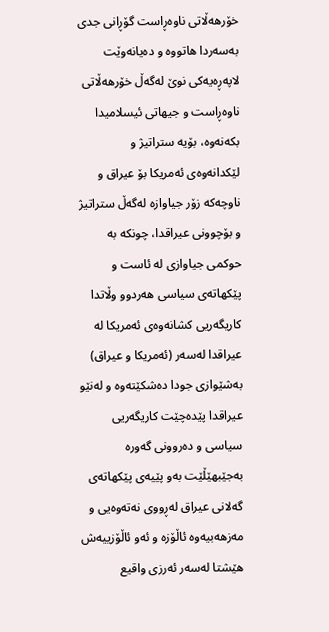خۆرهه‌ڵاتی ناوه‌ڕاست گۆڕانی جدی به‌سه‌ردا هاتووه‌ و ده‌یانه‌وێت لاپه‌ڕه‌یه‌كی نوێ له‌گه‌ڵ خۆرهه‌ڵاتی ناوه‌ڕاست و جیهاتی ئیسلامیدا بكه‌نه‌وه‌، بۆیه‌ ستراتیژ و لێكدانه‌وه‌ی ئه‌مریكا بۆ عیراق و ناوچه‌كه‌ زۆر جیاوازه‌ له‌گه‌ڵ‌ ستراتیژ و بۆچوونی عیراقدا، چونكه‌ به‌ حوكمی جیاوازی له‌ ئاست و پێكهاته‌ی سیاسی هه‌ردوو وڵاتدا كاریگه‌ریی كشانه‌وه‌ی ئه‌مریكا له‌ عیراقدا له‌سه‌ر (ئه‌مریكا و عیراق) به‌شێوازی جودا ده‌شكێته‌وه‌ و له‌نێو عیراقدا پێده‌چێت كاریگه‌ریی سیاسی و ده‌روونی گه‌وره‌ به‌جێبهێڵێت به‌و پێیه‌ی پێكهاته‌ی گه‌لانی عیراق له‌ڕووی نه‌ته‌وه‌یی و مه‌زهه‌بیه‌وه‌ ئاڵۆزه‌ و ئه‌و ئاڵۆزییه‌ش هێشتا له‌سه‌ر ئه‌رزی واقیع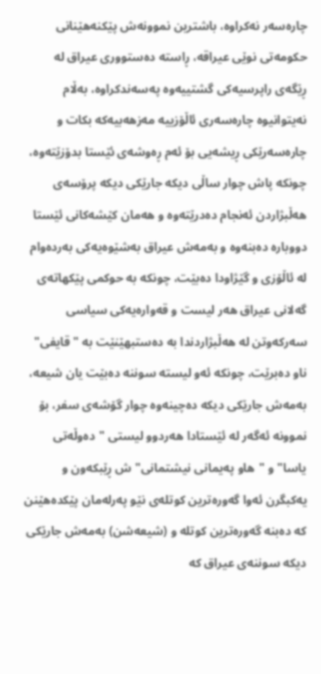چاره‌سه‌ر نه‌كراوه‌، باشترین نموونه‌ش پێكنه‌هێنانی حكومه‌تی نوێی عیراقه‌، ڕاسته‌ ده‌ستووری عیراق له‌ ڕێگه‌ی راپرسیه‌كی گشتییه‌وه‌ په‌سه‌ندكراوه‌، به‌ڵام نه‌یتوانیوه‌ چاره‌سه‌ری ئاڵۆزییه‌ مه‌زهه‌بیه‌كه‌ بكات و چاره‌سه‌رێكی ڕیشه‌یی بۆ ئه‌م ڕه‌وشه‌ی ئێستا بدۆزێته‌وه‌، چونكه‌ پاش چوار ساڵی دیكه‌ جارێكی دیكه‌ پرۆسه‌ی هه‌ڵبژاردن ئه‌نجام ده‌درێته‌وه‌ و هه‌مان كێشه‌كانی ئێستا دووباره‌ ده‌بنه‌وه‌ و به‌مه‌ش عیراق به‌شێوه‌یه‌كی به‌رده‌وام له‌ ئاڵۆزی و گێژاودا ده‌بێت، چونكه‌ به‌ حوكمی پێكهاته‌ی گه‌لانی عیراق هه‌ر لیست و قه‌واره‌یه‌كی سیاسی سه‌ركه‌وتن له‌ هه‌ڵبژاردندا به‌ ده‌ستبهێنێت به‌ "قایفی" ناو ده‌برێت، چونكه‌ ئه‌و لیسته‌ سوننه‌ ده‌بێت یان شیعه‌، به‌مه‌ش جارێكی دیكه‌ ده‌چینه‌وه‌ چوار گۆشه‌ی سفر، بۆ نموونه‌ ئه‌گه‌ر له‌ ئێستادا هه‌ردوو لیستی "ده‌وڵه‌تی یاسا" و "هاو په‌یمانی نیشتمانی"ش ڕێبكه‌ون و یه‌كبگرن ئه‌وا گه‌وره‌ترین كوتله‌ی نێو په‌رله‌مان پێكده‌هێنن كه‌ ده‌بنه‌ گه‌وره‌ترین كوتله‌ و (شیعه‌شن) به‌مه‌ش جارێكی دیكه‌ سوننه‌ی عیراق كه‌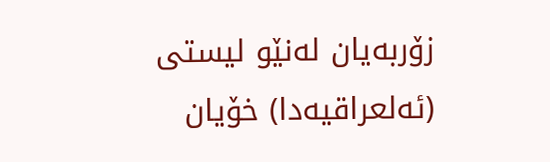زۆربه‌یان له‌نێو لیستی (ئه‌لعراقیه‌دا) خۆیان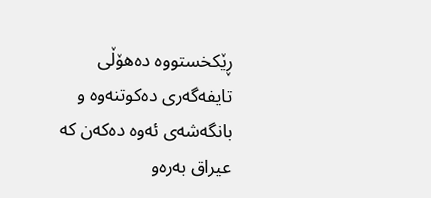ڕێكخستووه‌ ده‌هۆڵی تایفه‌گه‌ری ده‌كوتنه‌وه‌ و بانگه‌شه‌ی ئه‌وه‌ ده‌كه‌ن كه‌ عیراق به‌ره‌و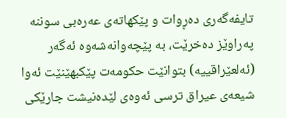تایفه‌گه‌ری ده‌ڕوات و پێكهاته‌ی عه‌ره‌بی سوننه‌ په‌راوێز ده‌خرێت، به‌ پێچه‌وانه‌شه‌وه‌ ئه‌گه‌ر (ئه‌لعێراقییه‌) بتوانێت حكومه‌ت پێكبهێنێت ئه‌وا شیعه‌ی عیراق ترسی ئه‌وه‌ی لێده‌نیشت جارێكی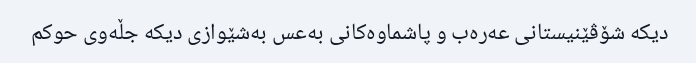دیكه‌ شۆڤێنیستانی عه‌ره‌ب و پاشماوه‌كانی به‌عس به‌شێوازی دیكه‌ جڵه‌وی حوكم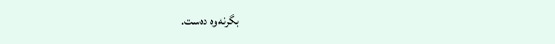بگرنه‌وه‌ ده‌ست.